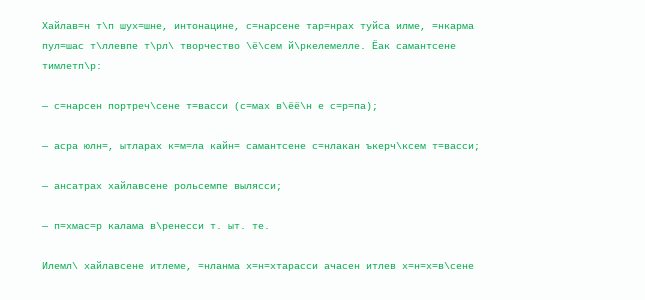Хайлав=н т\п шух=шне, интонацине, с=нарсене тар=нрах туйса илме, =нкарма пул=шас т\ллевпе т\рл\ творчество \ё\сем й\ркелемелле. Ёак самантсене тимлетп\р:

— с=нарсен портреч\сене т=васси (с=мах в\ёё\н е с=р=па);

— асра юлн=, ытларах к=м=ла кайн= самантсене с=нлакан ъкерч\ксем т=васси;

— ансатрах хайлавсене рольсемпе вылясси;

— п=хмас=р калама в\ренесси т. ыт. те.

Илемл\ хайлавсене итлеме, =нланма х=н=хтарасси ачасен итлев х=н=х=в\сене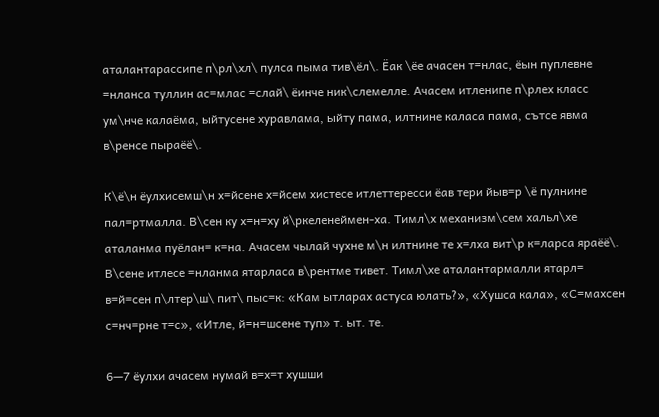аталантарассипе п\рл\хл\ пулса пыма тив\ёл\. Ёак \ёе ачасен т=нлас, ёын пуплевне =нланса туллин ас=млас =слай\ ёинче ник\слемелле. Ачасем итленипе п\рлех класс ум\нче калаёма, ыйтусене хуравлама, ыйту пама, илтнине каласа пама, сътсе явма в\ренсе пыраёё\.

К\ё\н ёулхисемш\н х=йсене х=йсем хистесе итлеттересси ёав тери йыв=р \ё пулнине пал=ртмалла. В\сен ку х=н=ху й\ркеленеймен-ха. Тимл\х механизм\сем хальл\хе аталанма пуёлан= к=на. Ачасем чылай чухне м\н илтнине те х=лха вит\р к=ларса яраёё\. В\сене итлесе =нланма ятарласа в\рентме тивет. Тимл\хе аталантармалли ятарл= в=й=сен п\лтер\ш\ пит\ пыс=к: «Кам ытларах астуса юлать?», «Хушса кала», «С=махсен с=нч=рне т=с», «Итле, й=н=шсене туп» т. ыт. те.

6—7 ёулхи ачасем нумай в=х=т хушши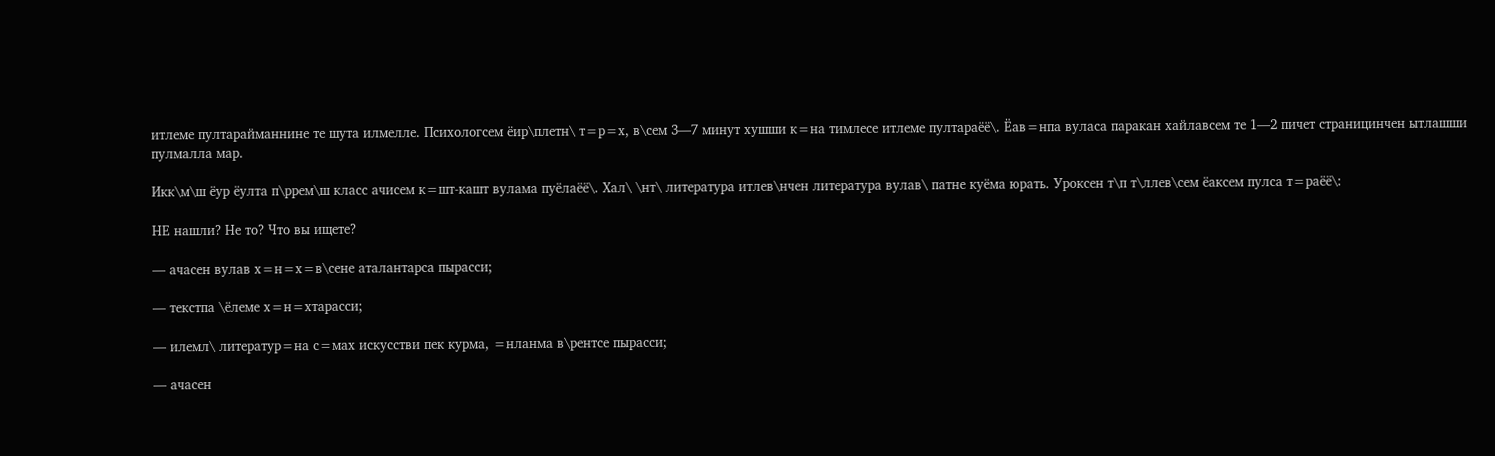итлеме пултарайманнине те шута илмелле. Психологсем ёир\плетн\ т=р=х, в\сем 3—7 минут хушши к=на тимлесе итлеме пултараёё\. Ёав=нпа вуласа паракан хайлавсем те 1—2 пичет страницинчен ытлашши пулмалла мар.

Икк\м\ш ёур ёулта п\ррем\ш класс ачисем к=шт-кашт вулама пуёлаёё\. Хал\ \нт\ литература итлев\нчен литература вулав\ патне куёма юрать. Уроксен т\п т\ллев\сем ёаксем пулса т=раёё\:

НЕ нашли? Не то? Что вы ищете?

— ачасен вулав х=н=х=в\сене аталантарса пырасси;

— текстпа \ёлеме х=н=хтарасси;

— илемл\ литератур=на с=мах искусстви пек курма, =нланма в\рентсе пырасси;

— ачасен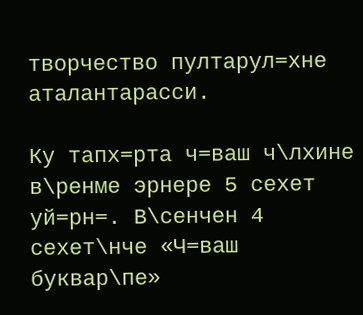творчество пултарул=хне аталантарасси.

Ку тапх=рта ч=ваш ч\лхине в\ренме эрнере 5 сехет уй=рн=. В\сенчен 4 сехет\нче «Ч=ваш буквар\пе»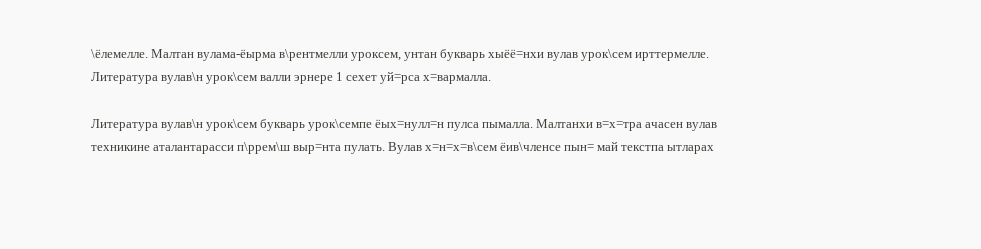\ёлемелле. Малтан вулама-ёырма в\рентмелли уроксем, унтан букварь хыёё=нхи вулав урок\сем ирттермелле. Литература вулав\н урок\сем валли эрнере 1 сехет уй=рса х=вармалла.

Литература вулав\н урок\сем букварь урок\семпе ёых=нулл=н пулса пымалла. Малтанхи в=х=тра ачасен вулав техникине аталантарасси п\ррем\ш выр=нта пулать. Вулав х=н=х=в\сем ёив\членсе пын= май текстпа ытларах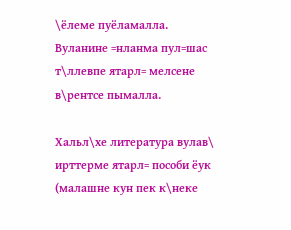\ёлеме пуёламалла. Вуланине =нланма пул=шас т\ллевпе ятарл= мелсене в\рентсе пымалла.

Хальл\хе литература вулав\ ирттерме ятарл= пособи ёук (малашне кун пек к\неке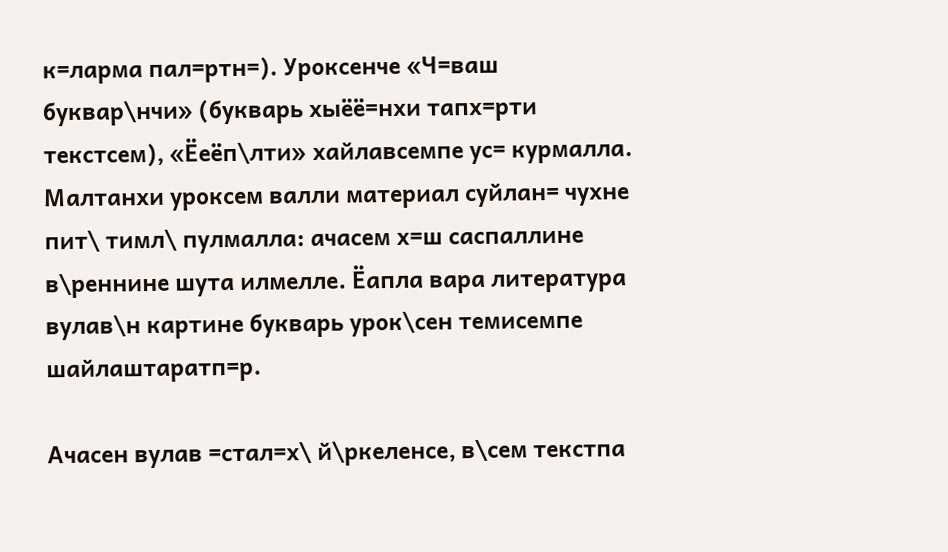к=ларма пал=ртн=). Уроксенче «Ч=ваш буквар\нчи» (букварь хыёё=нхи тапх=рти текстсем), «Ёеёп\лти» хайлавсемпе ус= курмалла. Малтанхи уроксем валли материал суйлан= чухне пит\ тимл\ пулмалла: ачасем х=ш саспаллине в\реннине шута илмелле. Ёапла вара литература вулав\н картине букварь урок\сен темисемпе шайлаштаратп=р.

Ачасен вулав =стал=х\ й\ркеленсе, в\сем текстпа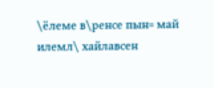\ёлеме в\ренсе пын= май илемл\ хайлавсен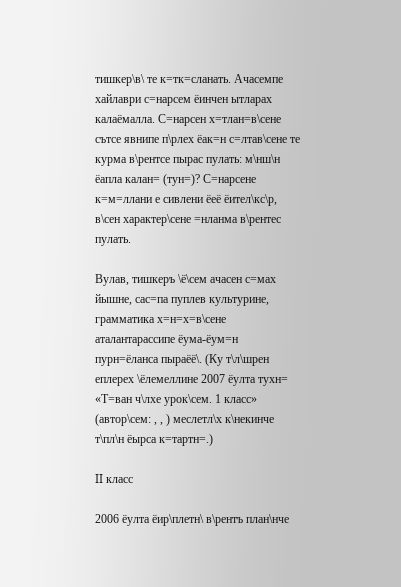тишкер\в\ те к=тк=сланать. Ачасемпе хайлаври с=нарсем ёинчен ытларах калаёмалла. С=нарсен х=тлан=в\сене сътсе явнипе п\рлех ёак=н с=лтав\сене те курма в\рентсе пырас пулать: м\нш\н ёапла калан= (тун=)? С=нарсене к=м=ллани е сивлени ёеё ёител\кс\р, в\сен характер\сене =нланма в\рентес пулать.

Вулав, тишкеръ \ё\сем ачасен с=мах йышне, сас=па пуплев культурине, грамматика х=н=х=в\сене аталантарассипе ёума-ёум=н пурн=ёланса пыраёё\. (Ку т\л\шрен еплерех \ёлемеллине 2007 ёулта тухн= «Т=ван ч\лхе урок\сем. 1 класс» (автор\сем: , , ) меслетл\х к\некинче т\пл\н ёырса к=тартн=.)

II класс

2006 ёулта ёир\плетн\ в\рентъ план\нче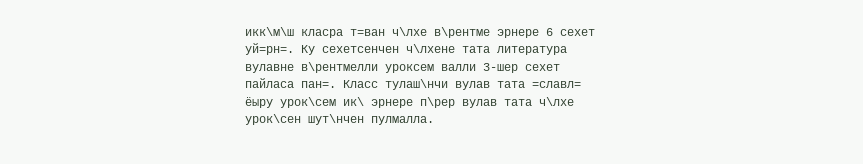икк\м\ш класра т=ван ч\лхе в\рентме эрнере 6 сехет уй=рн=. Ку сехетсенчен ч\лхене тата литература вулавне в\рентмелли уроксем валли 3-шер сехет пайласа пан=. Класс тулаш\нчи вулав тата =славл= ёыру урок\сем ик\ эрнере п\рер вулав тата ч\лхе урок\сен шут\нчен пулмалла.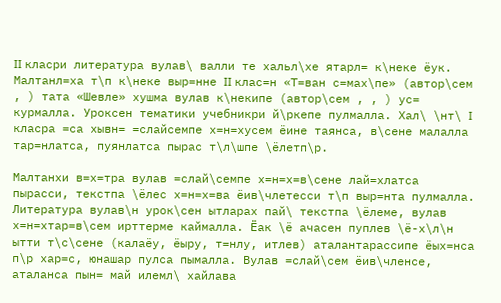II класри литература вулав\ валли те хальл\хе ятарл= к\неке ёук. Малтанл=ха т\п к\неке выр=нне II клас=н «Т=ван с=мах\пе» (автор\сем , ) тата «Шевле» хушма вулав к\некипе (автор\сем , , ) ус= курмалла. Уроксен тематики учебникри й\ркепе пулмалла. Хал\ \нт\ I класра =са хывн= =слайсемпе х=н=хусем ёине таянса, в\сене малалла тар=нлатса, пуянлатса пырас т\л\шпе \ёлетп\р.

Малтанхи в=х=тра вулав =слай\семпе х=н=х=в\сене лай=хлатса пырасси, текстпа \ёлес х=н=х=ва ёив\члетесси т\п выр=нта пулмалла. Литература вулав\н урок\сен ытларах пай\ текстпа \ёлеме, вулав х=н=хтар=в\сем ирттерме каймалла. Ёак \ё ачасен пуплев \ё-х\л\н ытти т\с\сене (калаёу, ёыру, т=нлу, итлев) аталантарассипе ёых=нса п\р хар=с, юнашар пулса пымалла. Вулав =слай\сем ёив\членсе, аталанса пын= май илемл\ хайлава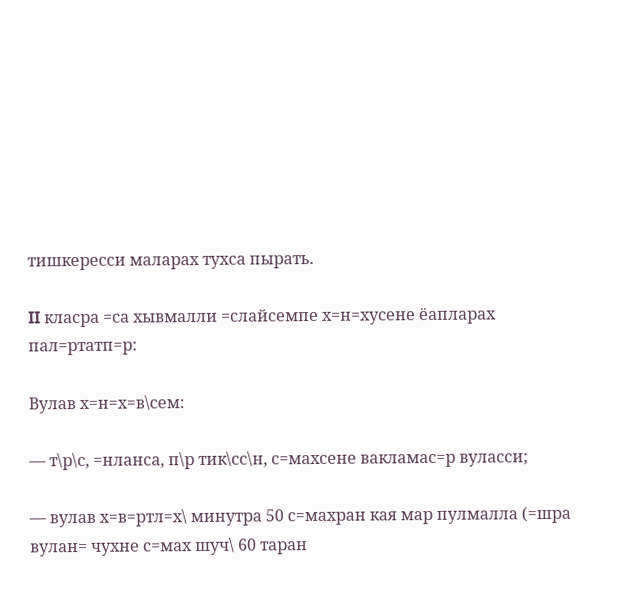тишкересси маларах тухса пырать.

II класра =са хывмалли =слайсемпе х=н=хусене ёапларах пал=ртатп=р:

Вулав х=н=х=в\сем:

— т\р\с, =нланса, п\р тик\сс\н, с=махсене вакламас=р вуласси;

— вулав х=в=ртл=х\ минутра 50 с=махран кая мар пулмалла (=шра вулан= чухне с=мах шуч\ 60 таран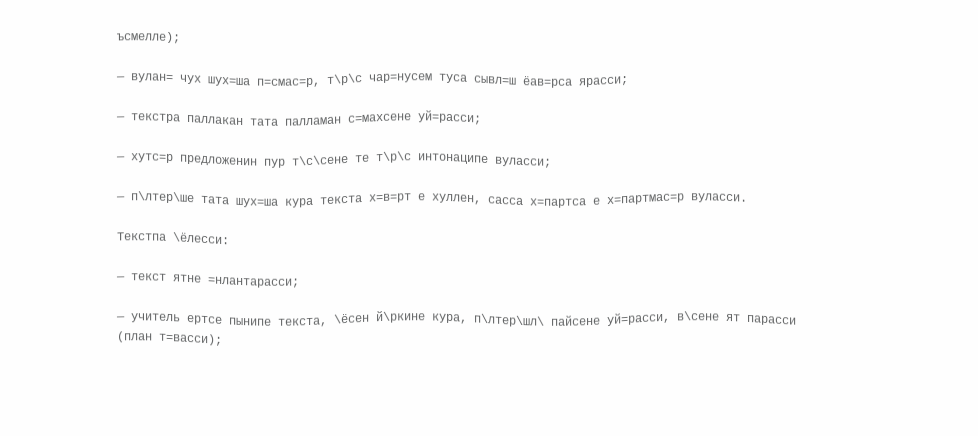ъсмелле);

— вулан= чух шух=ша п=смас=р, т\р\с чар=нусем туса сывл=ш ёав=рса ярасси;

— текстра паллакан тата палламан с=махсене уй=расси;

— хутс=р предложенин пур т\с\сене те т\р\с интонаципе вуласси;

— п\лтер\ше тата шух=ша кура текста х=в=рт е хуллен, сасса х=партса е х=партмас=р вуласси.

Текстпа \ёлесси:

— текст ятне =нлантарасси;

— учитель ертсе пынипе текста, \ёсен й\ркине кура, п\лтер\шл\ пайсене уй=расси, в\сене ят парасси (план т=васси);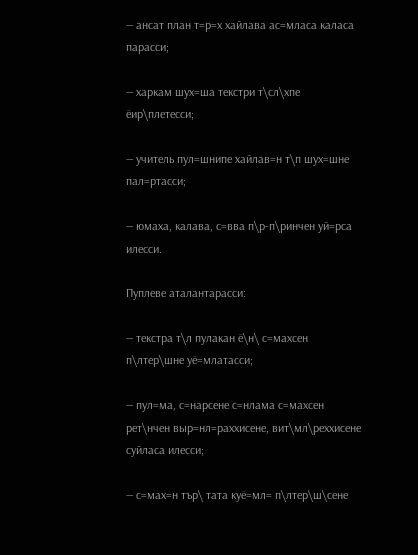— ансат план т=р=х хайлава ас=мласа каласа парасси;

— харкам шух=ша текстри т\сл\хпе ёир\плетесси;

— учитель пул=шнипе хайлав=н т\п шух=шне пал=ртасси;

— юмаха, калава, с=вва п\р-п\ринчен уй=рса илесси.

Пуплеве аталантарасси:

— текстра т\л пулакан ё\н\ с=махсен п\лтер\шне уё=млатасси;

— пул=ма, с=нарсене с=нлама с=махсен рет\нчен выр=нл=раххисене, вит\мл\реххисене суйласа илесси;

— с=мах=н тър\ тата куё=мл= п\лтер\ш\сене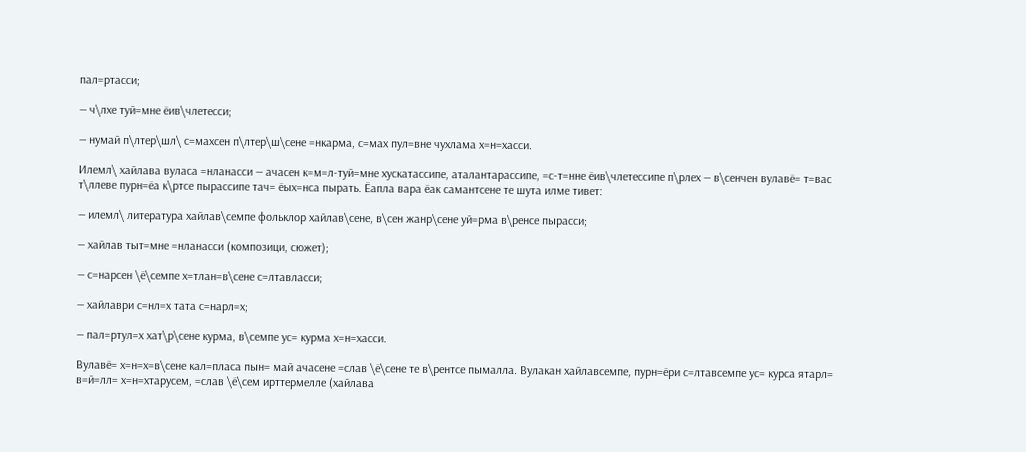пал=ртасси;

— ч\лхе туй=мне ёив\члетесси;

— нумай п\лтер\шл\ с=махсен п\лтер\ш\сене =нкарма, с=мах пул=вне чухлама х=н=хасси.

Илемл\ хайлава вуласа =нланасси — ачасен к=м=л-туй=мне хускатассипе, аталантарассипе, =с-т=нне ёив\члетессипе п\рлех — в\сенчен вулавё= т=вас т\ллеве пурн=ёа к\ртсе пырассипе тач= ёых=нса пырать. Ёапла вара ёак самантсене те шута илме тивет:

— илемл\ литература хайлав\семпе фольклор хайлав\сене, в\сен жанр\сене уй=рма в\ренсе пырасси;

— хайлав тыт=мне =нланасси (композици, сюжет);

— с=нарсен \ё\семпе х=тлан=в\сене с=лтавласси;

— хайлаври с=нл=х тата с=нарл=х;

— пал=ртул=х хат\р\сене курма, в\семпе ус= курма х=н=хасси.

Вулавё= х=н=х=в\сене кал=пласа пын= май ачасене =слав \ё\сене те в\рентсе пымалла. Вулакан хайлавсемпе, пурн=ёри с=лтавсемпе ус= курса ятарл= в=й=лл= х=н=хтарусем, =слав \ё\сем ирттермелле (хайлава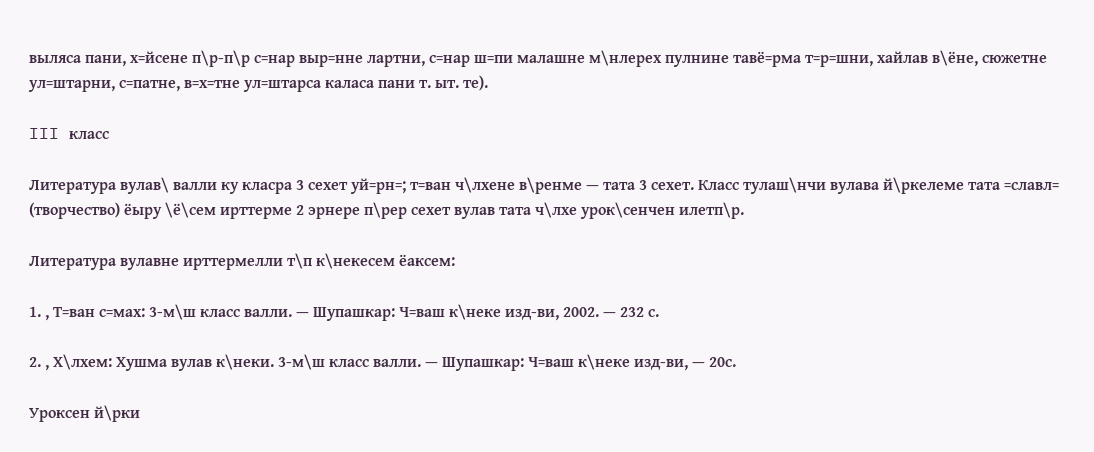выляса пани, х=йсене п\р-п\р с=нар выр=нне лартни, с=нар ш=пи малашне м\нлерех пулнине тавё=рма т=р=шни, хайлав в\ёне, сюжетне ул=штарни, с=патне, в=х=тне ул=штарса каласа пани т. ыт. те).

III класс

Литература вулав\ валли ку класра 3 сехет уй=рн=; т=ван ч\лхене в\ренме — тата 3 сехет. Класс тулаш\нчи вулава й\ркелеме тата =славл= (творчество) ёыру \ё\сем ирттерме 2 эрнере п\рер сехет вулав тата ч\лхе урок\сенчен илетп\р.

Литература вулавне ирттермелли т\п к\некесем ёаксем:

1. , Т=ван с=мах: 3-м\ш класс валли. — Шупашкар: Ч=ваш к\неке изд-ви, 2002. — 232 с.

2. , Х\лхем: Хушма вулав к\неки. 3-м\ш класс валли. — Шупашкар: Ч=ваш к\неке изд-ви, — 20с.

Уроксен й\рки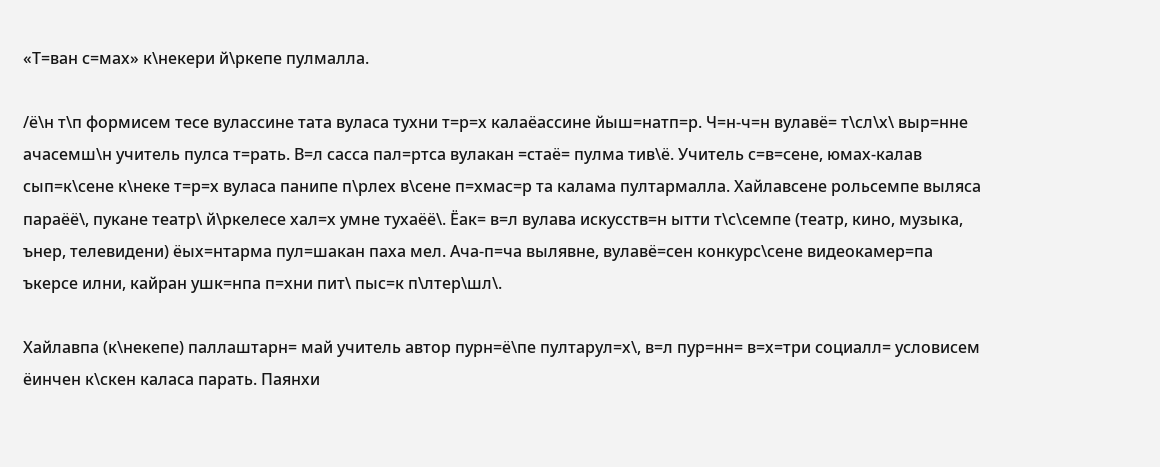«Т=ван с=мах» к\некери й\ркепе пулмалла.

/ё\н т\п формисем тесе вулассине тата вуласа тухни т=р=х калаёассине йыш=натп=р. Ч=н-ч=н вулавё= т\сл\х\ выр=нне ачасемш\н учитель пулса т=рать. В=л сасса пал=ртса вулакан =стаё= пулма тив\ё. Учитель с=в=сене, юмах-калав сып=к\сене к\неке т=р=х вуласа панипе п\рлех в\сене п=хмас=р та калама пултармалла. Хайлавсене рольсемпе выляса параёё\, пукане театр\ й\ркелесе хал=х умне тухаёё\. Ёак= в=л вулава искусств=н ытти т\с\семпе (театр, кино, музыка, ънер, телевидени) ёых=нтарма пул=шакан паха мел. Ача-п=ча вылявне, вулавё=сен конкурс\сене видеокамер=па ъкерсе илни, кайран ушк=нпа п=хни пит\ пыс=к п\лтер\шл\.

Хайлавпа (к\некепе) паллаштарн= май учитель автор пурн=ё\пе пултарул=х\, в=л пур=нн= в=х=три социалл= условисем ёинчен к\скен каласа парать. Паянхи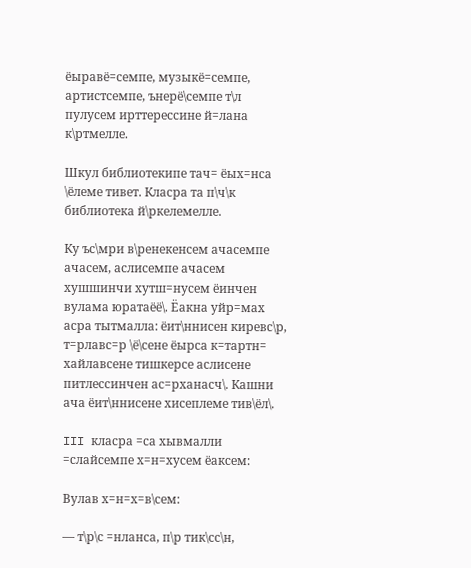ёыравё=семпе, музыкё=семпе, артистсемпе, ънерё\семпе т\л пулусем ирттерессине й=лана к\ртмелле.

Шкул библиотекипе тач= ёых=нса \ёлеме тивет. Класра та п\ч\к библиотека й\ркелемелле.

Ку ъс\мри в\ренекенсем ачасемпе ачасем, аслисемпе ачасем хушшинчи хутш=нусем ёинчен вулама юратаёё\. Ёакна уйр=мах асра тытмалла: ёит\ннисен киревс\р, т=рлавс=р \ё\сене ёырса к=тартн= хайлавсене тишкерсе аслисене питлессинчен ас=рханасч\. Кашни ача ёит\ннисене хисеплеме тив\ёл\.

III класра =са хывмалли =слайсемпе х=н=хусем ёаксем:

Вулав х=н=х=в\сем:

— т\р\с =нланса, п\р тик\сс\н,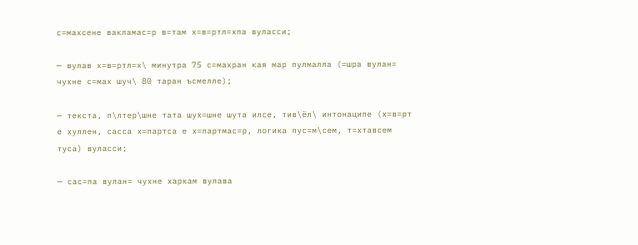с=махсене вакламас=р в=там х=в=ртл=хпа вуласси;

— вулав х=в=ртл=х\ минутра 75 с=махран кая мар пулмалла (=шра вулан= чухне с=мах шуч\ 80 таран ъсмелле);

— текста, п\лтер\шне тата шух=шне шута илсе, тив\ёл\ интонаципе (х=в=рт е хуллен, сасса х=партса е х=партмас=р, логика пус=м\сем, т=хтавсем туса) вуласси;

— сас=па вулан= чухне харкам вулава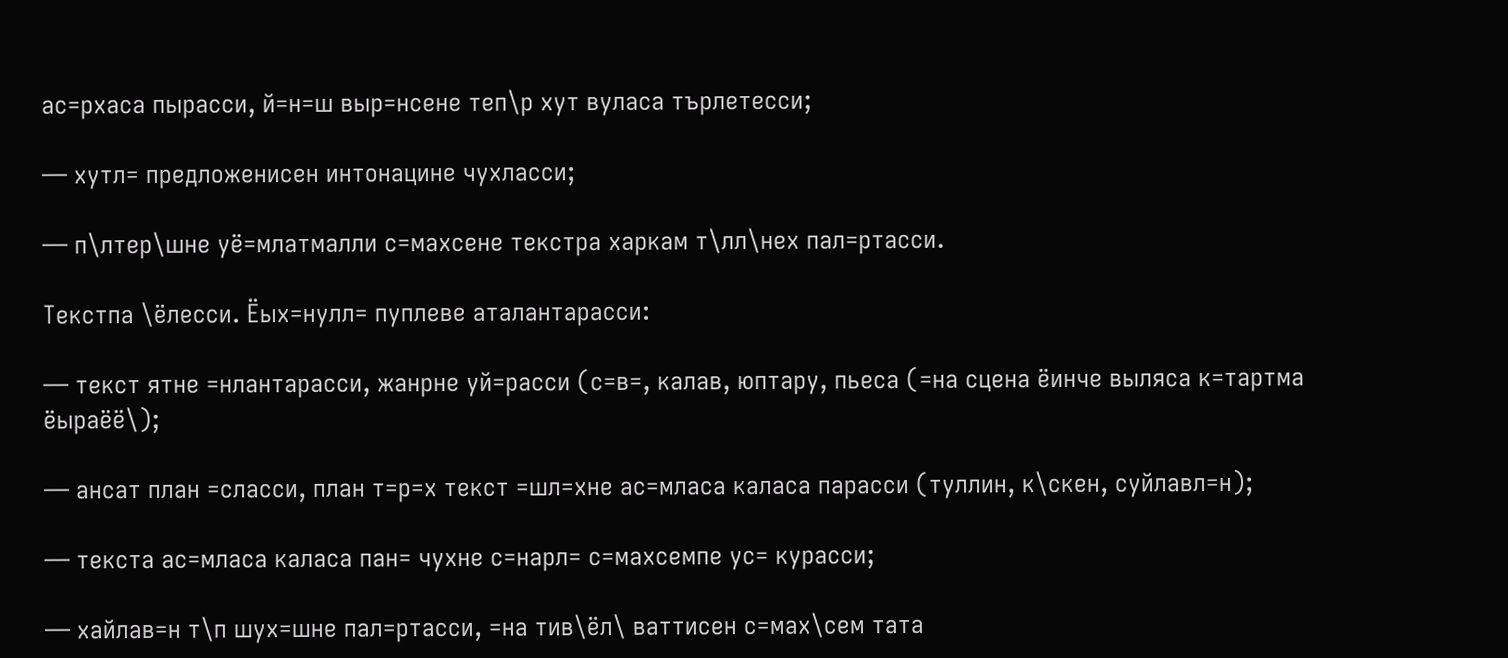ас=рхаса пырасси, й=н=ш выр=нсене теп\р хут вуласа търлетесси;

— хутл= предложенисен интонацине чухласси;

— п\лтер\шне уё=млатмалли с=махсене текстра харкам т\лл\нех пал=ртасси.

Текстпа \ёлесси. Ёых=нулл= пуплеве аталантарасси:

— текст ятне =нлантарасси, жанрне уй=расси (с=в=, калав, юптару, пьеса (=на сцена ёинче выляса к=тартма ёыраёё\);

— ансат план =сласси, план т=р=х текст =шл=хне ас=мласа каласа парасси (туллин, к\скен, суйлавл=н);

— текста ас=мласа каласа пан= чухне с=нарл= с=махсемпе ус= курасси;

— хайлав=н т\п шух=шне пал=ртасси, =на тив\ёл\ ваттисен с=мах\сем тата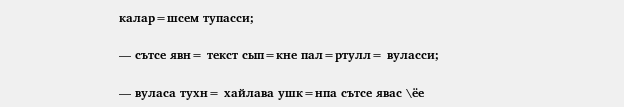калар=шсем тупасси;

— сътсе явн= текст сып=кне пал=ртулл= вуласси;

— вуласа тухн= хайлава ушк=нпа сътсе явас \ёе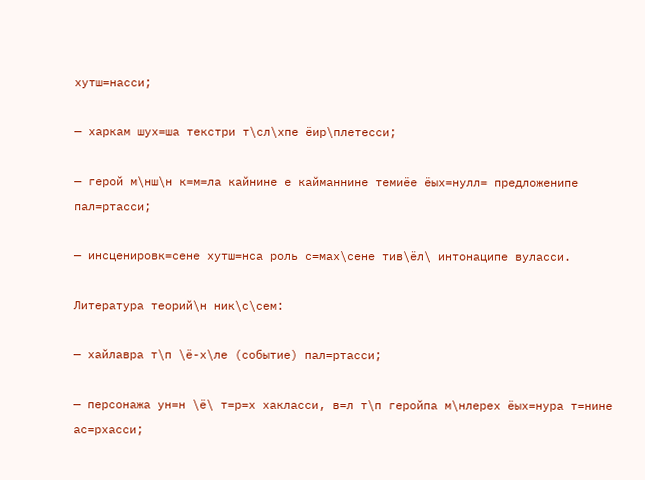хутш=насси;

— харкам шух=ша текстри т\сл\хпе ёир\плетесси;

— герой м\нш\н к=м=ла кайнине е кайманнине темиёе ёых=нулл= предложенипе пал=ртасси;

— инсценировк=сене хутш=нса роль с=мах\сене тив\ёл\ интонаципе вуласси.

Литература теорий\н ник\с\сем:

— хайлавра т\п \ё-х\ле (событие) пал=ртасси;

— персонажа ун=н \ё\ т=р=х хакласси, в=л т\п геройпа м\нлерех ёых=нура т=нине ас=рхасси;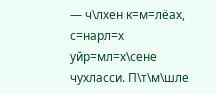— ч\лхен к=м=лёах, с=нарл=х уйр=мл=х\сене чухласси. П\т\м\шле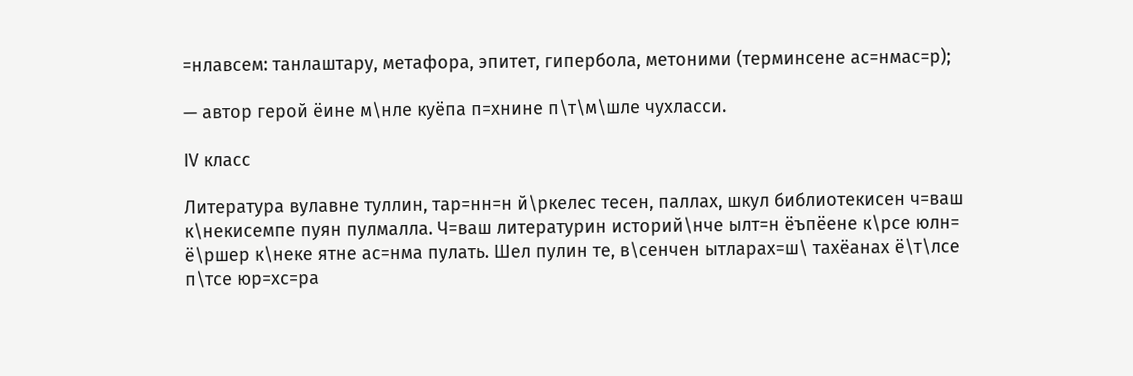=нлавсем: танлаштару, метафора, эпитет, гипербола, метоними (терминсене ас=нмас=р);

— автор герой ёине м\нле куёпа п=хнине п\т\м\шле чухласси.

IV класс

Литература вулавне туллин, тар=нн=н й\ркелес тесен, паллах, шкул библиотекисен ч=ваш к\некисемпе пуян пулмалла. Ч=ваш литературин историй\нче ылт=н ёъпёене к\рсе юлн= ё\ршер к\неке ятне ас=нма пулать. Шел пулин те, в\сенчен ытларах=ш\ тахёанах ё\т\лсе п\тсе юр=хс=ра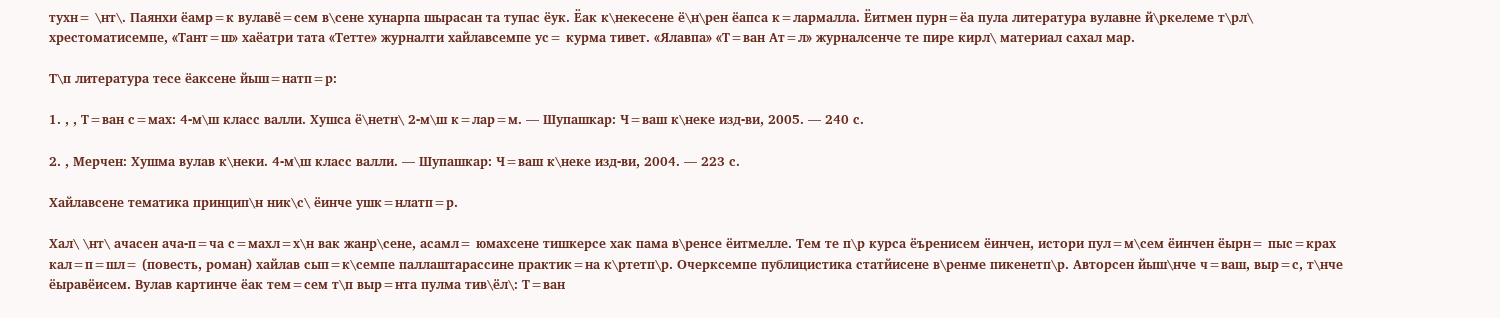тухн= \нт\. Паянхи ёамр=к вулавё=сем в\сене хунарпа шырасан та тупас ёук. Ёак к\некесене ё\н\рен ёапса к=лармалла. Ёитмен пурн=ёа пула литература вулавне й\ркелеме т\рл\ хрестоматисемпе, «Тант=ш» хаёатри тата «Тетте» журналти хайлавсемпе ус= курма тивет. «Ялавпа» «Т=ван Ат=л» журналсенче те пире кирл\ материал сахал мар.

Т\п литература тесе ёаксене йыш=натп=р:

1. , , Т=ван с=мах: 4-м\ш класс валли. Хушса ё\нетн\ 2-м\ш к=лар=м. — Шупашкар: Ч=ваш к\неке изд-ви, 2005. — 240 с.

2. , Мерчен: Хушма вулав к\неки. 4-м\ш класс валли. — Шупашкар: Ч=ваш к\неке изд-ви, 2004. — 223 с.

Хайлавсене тематика принцип\н ник\с\ ёинче ушк=нлатп=р.

Хал\ \нт\ ачасен ача-п=ча с=махл=х\н вак жанр\сене, асамл= юмахсене тишкерсе хак пама в\ренсе ёитмелле. Тем те п\р курса ёъренисем ёинчен, истори пул=м\сем ёинчен ёырн= пыс=крах кал=п=шл= (повесть, роман) хайлав сып=к\семпе паллаштарассине практик=на к\ртетп\р. Очерксемпе публицистика статйисене в\ренме пикенетп\р. Авторсен йыш\нче ч=ваш, выр=с, т\нче ёыравёисем. Вулав картинче ёак тем=сем т\п выр=нта пулма тив\ёл\: Т=ван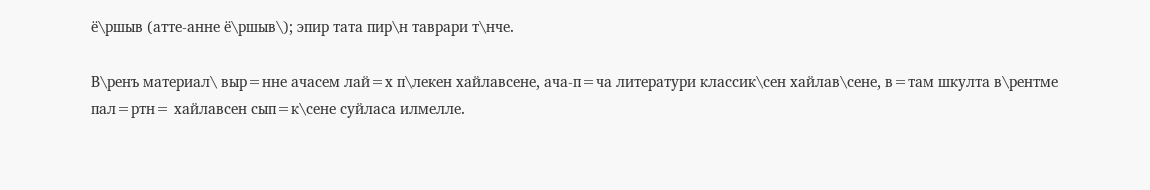ё\ршыв (атте-анне ё\ршыв\); эпир тата пир\н таврари т\нче.

В\ренъ материал\ выр=нне ачасем лай=х п\лекен хайлавсене, ача-п=ча литератури классик\сен хайлав\сене, в=там шкулта в\рентме пал=ртн= хайлавсен сып=к\сене суйласа илмелле.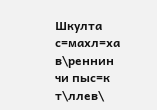Шкулта с=махл=ха в\реннин чи пыс=к т\ллев\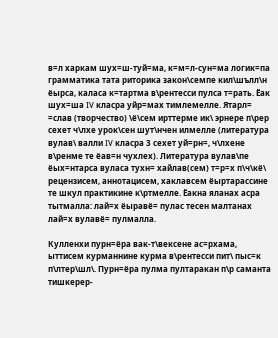в=л харкам шух=ш-туй=ма, к=м=л-сун=ма логик=па грамматика тата риторика закон\семпе кил\шълл\н ёырса, каласа к=тартма в\рентесси пулса т=рать. Ёак шух=ша IV класра уйр=мах тимлемелле. Ятарл= =слав (творчество) \ё\сем ирттерме ик\ эрнере п\рер сехет ч\лхе урок\сен шут\нчен илмелле (литература вулав\ валли IV класра 3 сехет уй=рн=, ч\лхене в\ренме те ёав=н чухлех). Литература вулав\пе ёых=нтарса вуласа тухн= хайлав(сем) т=р=х п\ч\кё\ рецензисем, аннотацисем, хаклавсем ёыртарассине те шкул практикине к\ртмелле. Ёакна яланах асра тытмалла: лай=х ёыравё= пулас тесен малтанах лай=х вулавё= пулмалла.

Кулленхи пурн=ёра вак-т\вексене ас=рхама, ыттисем курманнине курма в\рентесси пит\ пыс=к п\лтер\шл\. Пурн=ёра пулма пултаракан п\р саманта тишкерер-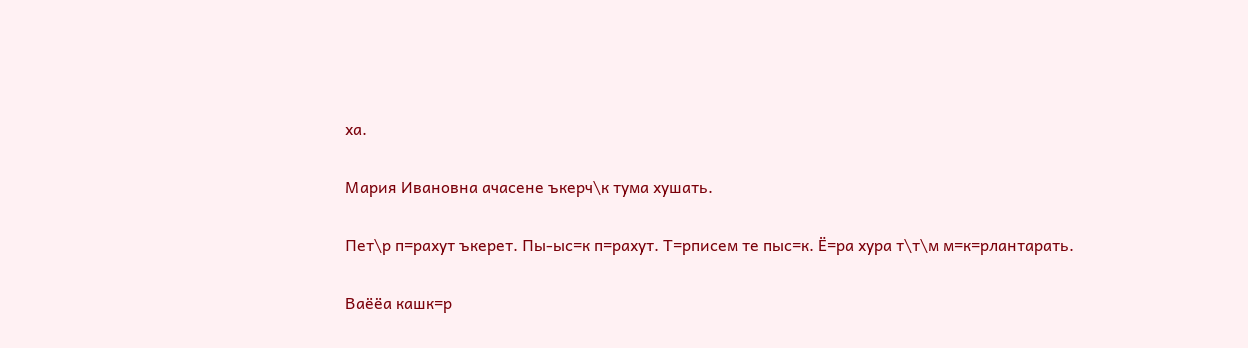ха.

Мария Ивановна ачасене ъкерч\к тума хушать.

Пет\р п=рахут ъкерет. Пы-ыс=к п=рахут. Т=рписем те пыс=к. Ё=ра хура т\т\м м=к=рлантарать.

Ваёёа кашк=р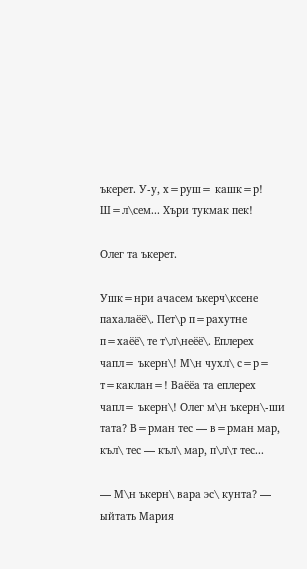ъкерет. У-у, х=руш= кашк=р! Ш=л\сем... Хъри тукмак пек!

Олег та ъкерет.

Ушк=нри ачасем ъкерч\ксене пахалаёё\. Пет\р п=рахутне п=хаёё\ те т\л\неёё\. Еплерех чапл= ъкерн\! М\н чухл\ с=р= т=каклан=! Ваёёа та еплерех чапл= ъкерн\! Олег м\н ъкерн\-ши тата? В=рман тес — в=рман мар, къл\ тес — къл\ мар, п\л\т тес...

— М\н ъкерн\ вара эс\ кунта? — ыйтать Мария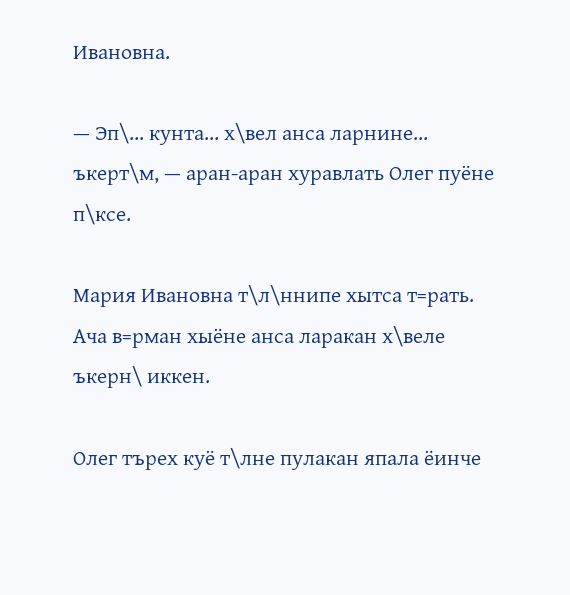Ивановна.

— Эп\... кунта... х\вел анса ларнине... ъкерт\м, — аран-аран хуравлать Олег пуёне п\ксе.

Мария Ивановна т\л\ннипе хытса т=рать. Ача в=рман хыёне анса ларакан х\веле ъкерн\ иккен.

Олег търех куё т\лне пулакан япала ёинче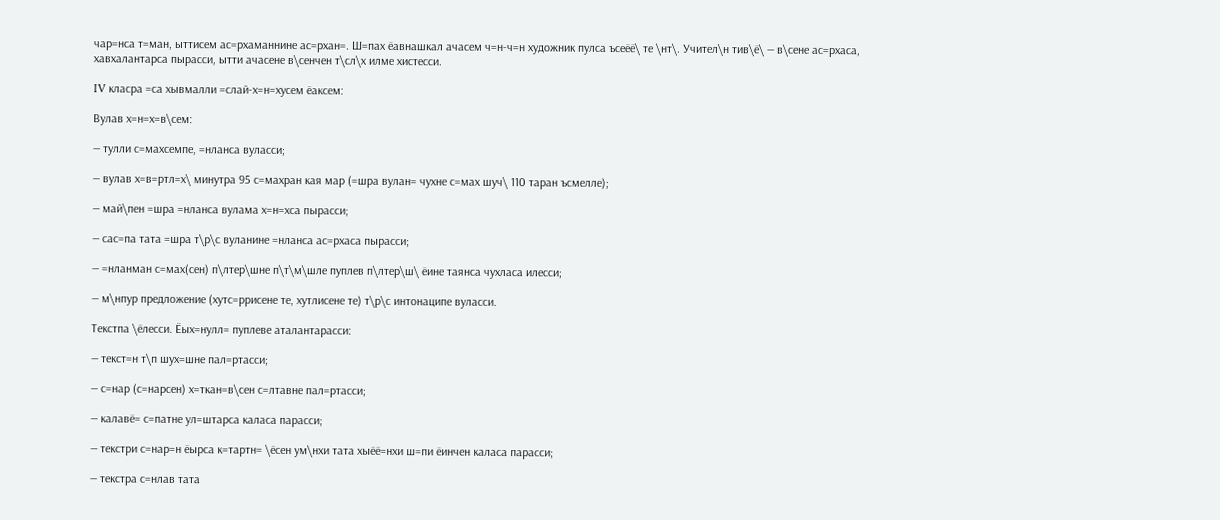чар=нса т=ман, ыттисем ас=рхаманнине ас=рхан=. Ш=пах ёавнашкал ачасем ч=н-ч=н художник пулса ъсеёё\ те \нт\. Учител\н тив\ё\ — в\сене ас=рхаса, хавхалантарса пырасси, ытти ачасене в\сенчен т\сл\х илме хистесси.

IV класра =са хывмалли =слай-х=н=хусем ёаксем:

Вулав х=н=х=в\сем:

— тулли с=махсемпе, =нланса вуласси;

— вулав х=в=ртл=х\ минутра 95 с=махран кая мар (=шра вулан= чухне с=мах шуч\ 110 таран ъсмелле);

— май\пен =шра =нланса вулама х=н=хса пырасси;

— сас=па тата =шра т\р\с вуланине =нланса ас=рхаса пырасси;

— =нланман с=мах(сен) п\лтер\шне п\т\м\шле пуплев п\лтер\ш\ ёине таянса чухласа илесси;

— м\нпур предложение (хутс=ррисене те, хутлисене те) т\р\с интонаципе вуласси.

Текстпа \ёлесси. Ёых=нулл= пуплеве аталантарасси:

— текст=н т\п шух=шне пал=ртасси;

— с=нар (с=нарсен) х=ткан=в\сен с=лтавне пал=ртасси;

— калавё= с=патне ул=штарса каласа парасси;

— текстри с=нар=н ёырса к=тартн= \ёсен ум\нхи тата хыёё=нхи ш=пи ёинчен каласа парасси;

— текстра с=нлав тата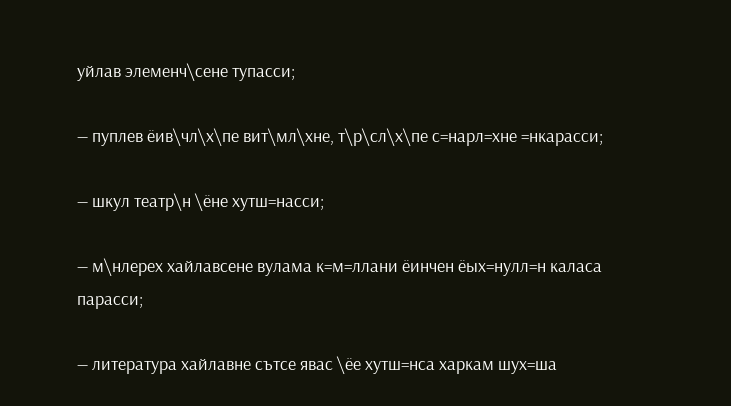уйлав элеменч\сене тупасси;

— пуплев ёив\чл\х\пе вит\мл\хне, т\р\сл\х\пе с=нарл=хне =нкарасси;

— шкул театр\н \ёне хутш=насси;

— м\нлерех хайлавсене вулама к=м=ллани ёинчен ёых=нулл=н каласа парасси;

— литература хайлавне сътсе явас \ёе хутш=нса харкам шух=ша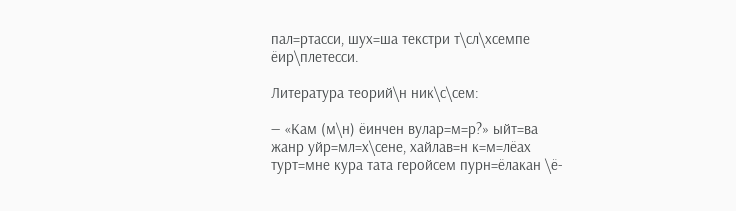пал=ртасси, шух=ша текстри т\сл\хсемпе ёир\плетесси.

Литература теорий\н ник\с\сем:

— «Кам (м\н) ёинчен вулар=м=р?» ыйт=ва жанр уйр=мл=х\сене, хайлав=н к=м=лёах турт=мне кура тата геройсем пурн=ёлакан \ё-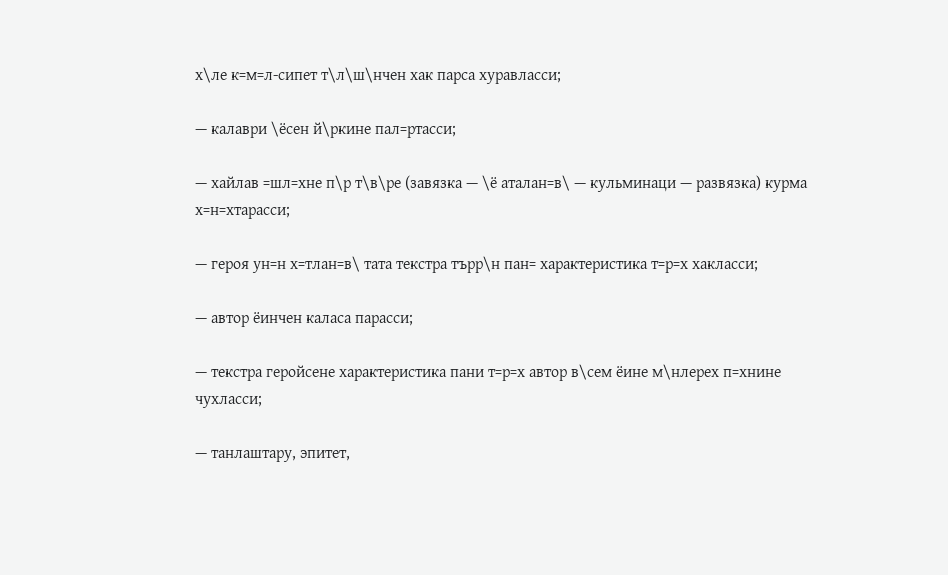х\ле к=м=л-сипет т\л\ш\нчен хак парса хуравласси;

— калаври \ёсен й\ркине пал=ртасси;

— хайлав =шл=хне п\р т\в\ре (завязка — \ё аталан=в\ — кульминаци — развязка) курма х=н=хтарасси;

— героя ун=н х=тлан=в\ тата текстра търр\н пан= характеристика т=р=х хакласси;

— автор ёинчен каласа парасси;

— текстра геройсене характеристика пани т=р=х автор в\сем ёине м\нлерех п=хнине чухласси;

— танлаштару, эпитет,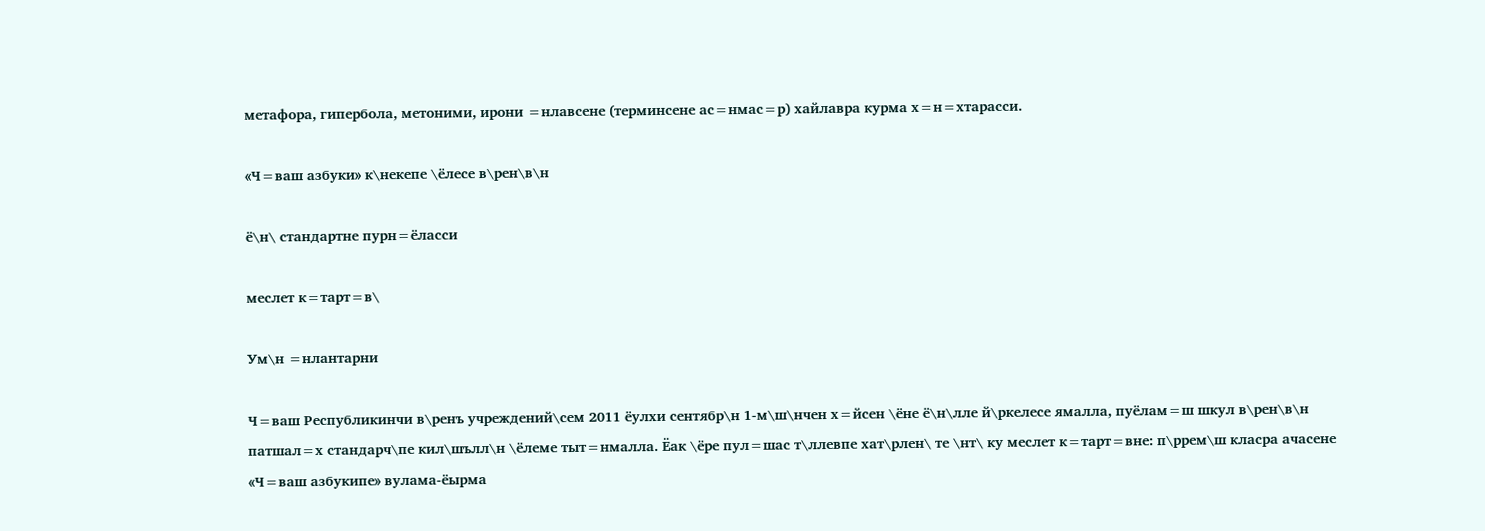метафора, гипербола, метоними, ирони =нлавсене (терминсене ас=нмас=р) хайлавра курма х=н=хтарасси.

«Ч=ваш азбуки» к\некепе \ёлесе в\рен\в\н

ё\н\ стандартне пурн=ёласси

меслет к=тарт=в\

Ум\н =нлантарни

Ч=ваш Республикинчи в\ренъ учреждений\сем 2011 ёулхи сентябр\н 1-м\ш\нчен х=йсен \ёне ё\н\лле й\ркелесе ямалла, пуёлам=ш шкул в\рен\в\н патшал=х стандарч\пе кил\шълл\н \ёлеме тыт=нмалла. Ёак \ёре пул=шас т\ллевпе хат\рлен\ те \нт\ ку меслет к=тарт=вне: п\ррем\ш класра ачасене «Ч=ваш азбукипе» вулама-ёырма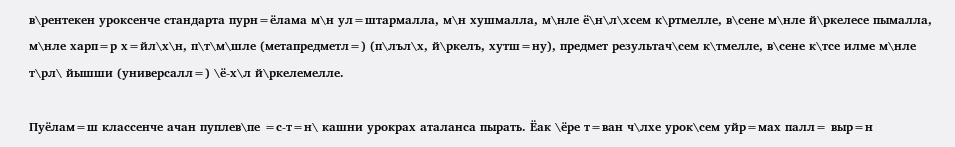в\рентекен уроксенче стандарта пурн=ёлама м\н ул=штармалла, м\н хушмалла, м\нле ё\н\л\хсем к\ртмелле, в\сене м\нле й\ркелесе пымалла, м\нле харп=р х=йл\х\н, п\т\м\шле (метапредметл=) (п\лъл\х, й\ркелъ, хутш=ну), предмет результач\сем к\тмелле, в\сене к\тсе илме м\нле т\рл\ йышши (универсалл=) \ё-х\л й\ркелемелле.

Пуёлам=ш классенче ачан пуплев\пе =с-т=н\ кашни урокрах аталанса пырать. Ёак \ёре т=ван ч\лхе урок\сем уйр=мах палл= выр=н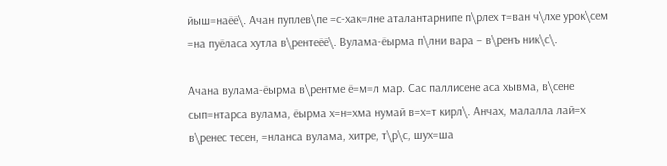йыш=наёё\. Ачан пуплев\пе =с-хак=лне аталантарнипе п\рлех т=ван ч\лхе урок\сем =на пуёласа хутла в\рентеёё\. Вулама-ёырма п\лни вара – в\ренъ ник\с\.

Ачана вулама-ёырма в\рентме ё=м=л мар. Сас паллисене аса хывма, в\сене сып=нтарса вулама, ёырма х=н=хма нумай в=х=т кирл\. Анчах, малалла лай=х в\ренес тесен, =нланса вулама, хитре, т\р\с, шух=ша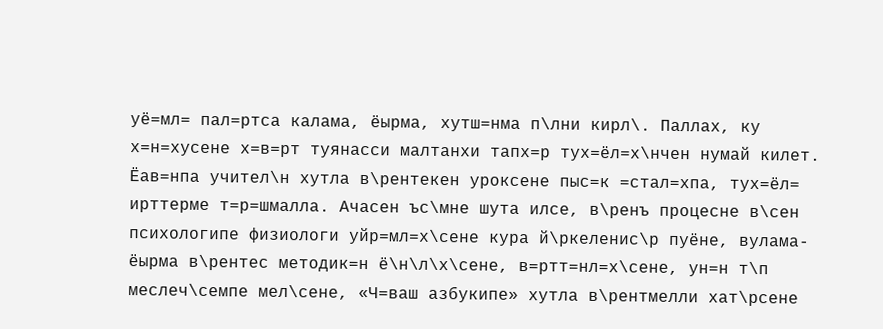уё=мл= пал=ртса калама, ёырма, хутш=нма п\лни кирл\. Паллах, ку х=н=хусене х=в=рт туянасси малтанхи тапх=р тух=ёл=х\нчен нумай килет. Ёав=нпа учител\н хутла в\рентекен уроксене пыс=к =стал=хпа, тух=ёл= ирттерме т=р=шмалла. Ачасен ъс\мне шута илсе, в\ренъ процесне в\сен психологипе физиологи уйр=мл=х\сене кура й\ркеленис\р пуёне, вулама-ёырма в\рентес методик=н ё\н\л\х\сене, в=ртт=нл=х\сене, ун=н т\п меслеч\семпе мел\сене, «Ч=ваш азбукипе» хутла в\рентмелли хат\рсене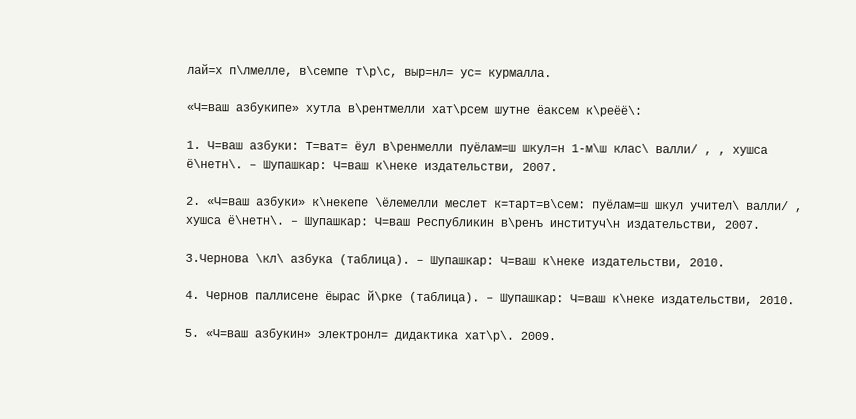лай=х п\лмелле, в\семпе т\р\с, выр=нл= ус= курмалла.

«Ч=ваш азбукипе» хутла в\рентмелли хат\рсем шутне ёаксем к\реёё\:

1. Ч=ваш азбуки: Т=ват= ёул в\ренмелли пуёлам=ш шкул=н 1-м\ш клас\ валли/ , , хушса ё\нетн\. – Шупашкар: Ч=ваш к\неке издательстви, 2007.

2. «Ч=ваш азбуки» к\некепе \ёлемелли меслет к=тарт=в\сем: пуёлам=ш шкул учител\ валли/ , хушса ё\нетн\. – Шупашкар: Ч=ваш Республикин в\ренъ институч\н издательстви, 2007.

3.Чернова \кл\ азбука (таблица). – Шупашкар: Ч=ваш к\неке издательстви, 2010.

4. Чернов паллисене ёырас й\рке (таблица). – Шупашкар: Ч=ваш к\неке издательстви, 2010.

5. «Ч=ваш азбукин» электронл= дидактика хат\р\. 2009.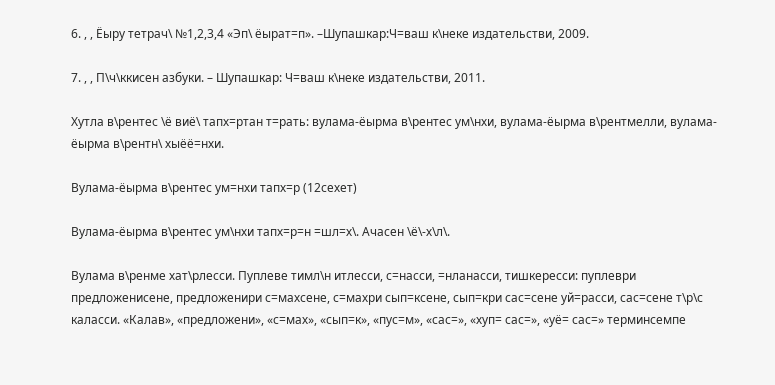6. , , Ёыру тетрач\ №1,2,3,4 «Эп\ ёырат=п». –Шупашкар:Ч=ваш к\неке издательстви, 2009.

7. , , П\ч\ккисен азбуки. – Шупашкар: Ч=ваш к\неке издательстви, 2011.

Хутла в\рентес \ё виё\ тапх=ртан т=рать: вулама-ёырма в\рентес ум\нхи, вулама-ёырма в\рентмелли, вулама-ёырма в\рентн\ хыёё=нхи.

Вулама-ёырма в\рентес ум=нхи тапх=р (12сехет)

Вулама-ёырма в\рентес ум\нхи тапх=р=н =шл=х\. Ачасен \ё\-х\л\.

Вулама в\ренме хат\рлесси. Пуплеве тимл\н итлесси, с=насси, =нланасси, тишкересси: пуплеври предложенисене, предложенири с=махсене, с=махри сып=ксене, сып=кри сас=сене уй=расси, сас=сене т\р\с каласси. «Калав», «предложени», «с=мах», «сып=к», «пус=м», «сас=», «хуп= сас=», «уё= сас=» терминсемпе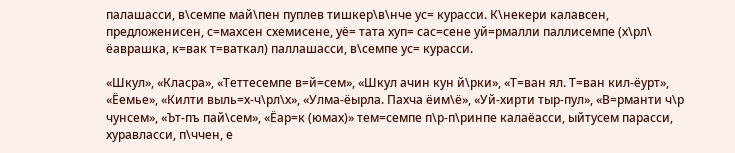палашасси, в\семпе май\пен пуплев тишкер\в\нче ус= курасси. К\некери калавсен, предложенисен, с=махсен схемисене, уё= тата хуп= сас=сене уй=рмалли паллисемпе (х\рл\ ёаврашка, к=вак т=ваткал) паллашасси, в\семпе ус= курасси.

«Шкул», «Класра», «Теттесемпе в=й=сем», «Шкул ачин кун й\рки», «Т=ван ял. Т=ван кил-ёурт», «Ёемье», «Килти выль=х-ч\рл\х», «Улма-ёырла. Пахча ёим\ё», «Уй-хирти тыр-пул», «В=рманти ч\р чунсем», «Ът-пъ пай\сем», «Ёар=к (юмах)» тем=семпе п\р-п\ринпе калаёасси, ыйтусем парасси, хуравласси, п\ччен, е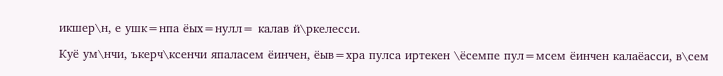икшер\н, е ушк=нпа ёых=нулл= калав й\ркелесси.

Куё ум\нчи, ъкерч\ксенчи япаласем ёинчен, ёыв=хра пулса иртекен \ёсемпе пул=мсем ёинчен калаёасси, в\сем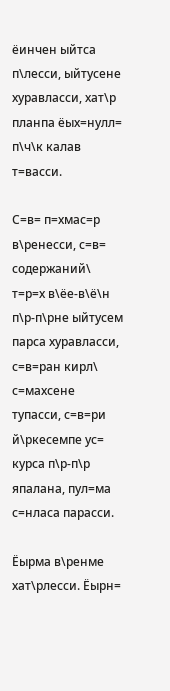ёинчен ыйтса п\лесси, ыйтусене хуравласси, хат\р планпа ёых=нулл= п\ч\к калав т=васси.

С=в= п=хмас=р в\ренесси, с=в= содержаний\ т=р=х в\ёе-в\ё\н п\р-п\рне ыйтусем парса хуравласси, с=в=ран кирл\ с=махсене тупасси, с=в=ри й\ркесемпе ус= курса п\р-п\р япалана, пул=ма с=нласа парасси.

Ёырма в\ренме хат\рлесси. Ёырн=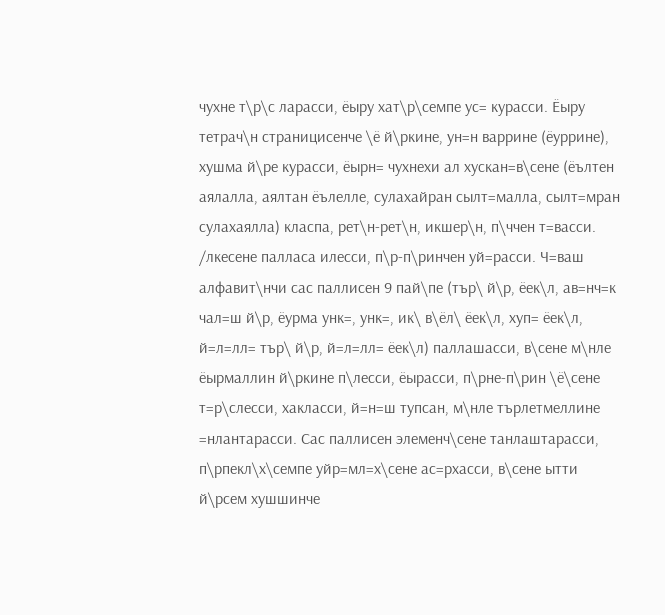чухне т\р\с ларасси, ёыру хат\р\семпе ус= курасси. Ёыру тетрач\н страницисенче \ё й\ркине, ун=н варрине (ёуррине), хушма й\ре курасси, ёырн= чухнехи ал хускан=в\сене (ёълтен аялалла, аялтан ёълелле, сулахайран сылт=малла, сылт=мран сулахаялла) класпа, рет\н-рет\н, икшер\н, п\ччен т=васси. /лкесене палласа илесси, п\р-п\ринчен уй=расси. Ч=ваш алфавит\нчи сас паллисен 9 пай\пе (тър\ й\р, ёек\л, ав=нч=к чал=ш й\р, ёурма унк=, унк=, ик\ в\ёл\ ёек\л, хуп= ёек\л, й=л=лл= тър\ й\р, й=л=лл= ёек\л) паллашасси, в\сене м\нле ёырмаллин й\ркине п\лесси, ёырасси, п\рне-п\рин \ё\сене т=р\слесси, хакласси, й=н=ш тупсан, м\нле търлетмеллине =нлантарасси. Сас паллисен элеменч\сене танлаштарасси, п\рпекл\х\семпе уйр=мл=х\сене ас=рхасси, в\сене ытти й\рсем хушшинче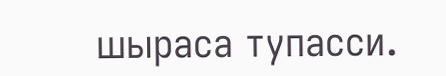шыраса тупасси.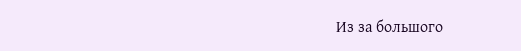Из за большого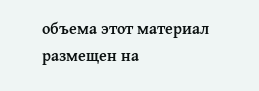объема этот материал размещен на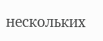нескольких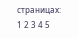страницах:
1 2 3 4 5